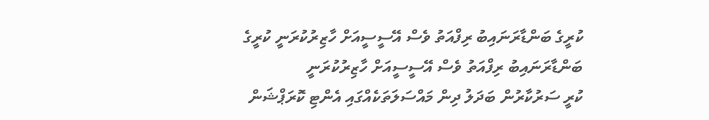ކުރީގެ ބަންޑާރަނައިބު ރިފްއަތު ވެސް އޭސީސީއަށް ހާޒިރުކުރަނީ ކުރީގެ ބަންޑާރަނައިބު ރިފްއަތު ވެސް އޭސީސީއަށް ހާޒިރުކުރަނީ
ކުރީ ސަރުކާރުން ބަދަލު ދިން މައްސަލަތަކެއްގައި އެންޓި ކޮރަޕްޝަން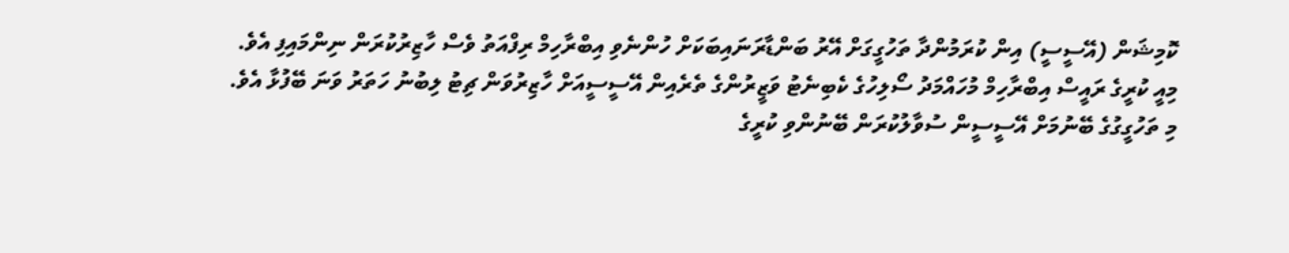ކޮމިޝަން (އޭސީސީ) އިން ކުރަމުންދާ ތަހުގީގަށް އޭރު ބަންޑާރަނައިބަކަށް ހުންނެވި އިބްރާހިމް ރިފްއަތު ވެސް ހާޒިރުކުރަން ނިންމައިފި އެވެ.
މިއީ ކުރީގެ ރައީސް އިބްރާހިމް މުހައްމަދު ސޯލިހުގެ ކެބިނެޓު ވަޒީރުންގެ ތެރެއިން އޭސީސީއަށް ހާޒިރުވަން ޗިޓު ލިބުނު ހަތަރު ވަނަ ބޭފުޅާ އެވެ.
މި ތަހުގީގުގެ ބޭނުމަށް އޭސީސީން ސުވާލުކުރަން ބޭނުންވި ކުރީގެ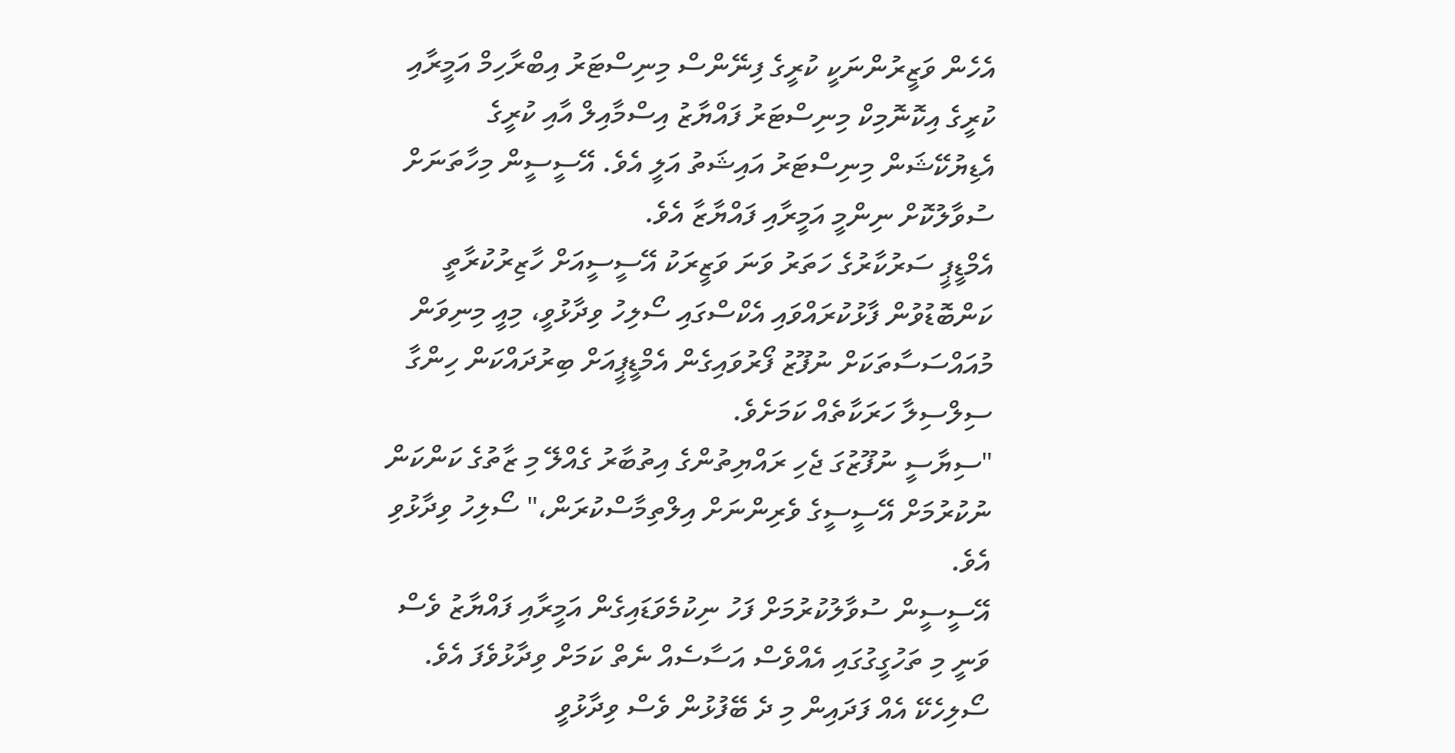އެހެން ވަޒީރުންނަކީ ކުރީގެ ފިނޭންސް މިނިސްޓަރު އިބްރާހިމް އަމީރާއި ކުރީގެ އިކޮނޮމިކް މިނިސްޓަރު ފައްޔާޒު އިސްމާއިލް އާއި ކުރީގެ އެޑިޔުކޭޝަން މިނިސްޓަރު އައިޝަތު އަލީ އެވެ. އޭސީސީން މިހާތަނަށް ސުވާލުކޮށް ނިންމީ އަމީރާއި ފައްޔާޒާ އެވެ.
އެމްޑީޕީ ސަރުކާރުގެ ހަތަރު ވަނަ ވަޒީރަކު އޭސީސީއަށް ހާޒިރުކުރާތީ ކަންބޮޑުވުން ފާޅުކުރައްވައި އެކްސްގައި ސޯލިހު ވިދާޅުވީ، މިއީ މިނިވަން މުއައްސަސާތަކަށް ނުފޫޒު ފޯރުވައިގެން އެމްޑީޕީއަށް ބިރުދައްކަން ހިންގާ ސިލްސިލާ ހަރަކާތެއް ކަމަށެވެ.
"ސިޔާސީ ނުފޫޒުގަ ޖެހި ރައްޔިތުންގެ އިތުބާރު ގެއްލޭ މި ޒާތުގެ ކަންކަން ނުކުރުމަށް އޭސީސީގެ ވެރިންނަށް އިލްތިމާސްކުރަން،" ސޯލިހު ވިދާޅުވި އެވެ.
އޭސީސީން ސުވާލުކުރުމަށް ފަހު ނިކުމެވަޑައިގެން އަމީރާއި ފައްޔާޒު ވެސް ވަނީ މި ތަހުގީގުގައި އެއްވެސް އަސާސެއް ނެތް ކަމަށް ވިދާޅުވެފަ އެވެ. ސޯލިހެކޭ އެއް ފަދައިން މި ދެ ބޭފުޅުން ވެސް ވިދާޅުވީ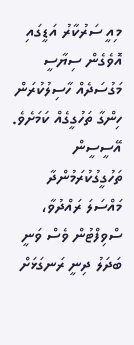މިއީ ސަރުކާރު އަޑީގައި އޮވެގެން ސިޔާސީ މަގުސަދެއް ހާސިލުކުރަން ހިންގާ ތަހުގީގެއް ކަމަށެވެ.
އޭސީސީން ތަހުގީގުކުރަމުންދާ މައްސަލަ ރައްދުވާ، ސްވިފްޓުން ވެސް ވަނީ ބަދަލު ދިނީ ރަނގަޅަށް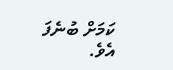ކަމަށް ބުނެފަ އެވެ.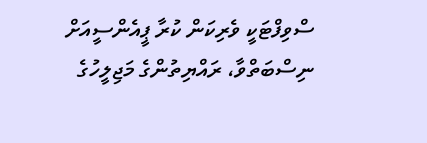ސްވިފްޓަކީ ވެރިކަން ކުރާ ޕީއެންސީއަށް ނިސްބަތްވާ، ރައްޔިތުންގެ މަޖިލީހުގެ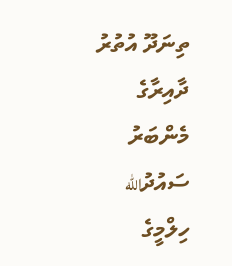ތިނަދޫ އުތުރު ދާއިރާގެ މެންބަރު ސައުދުالله ހިލްމީގެ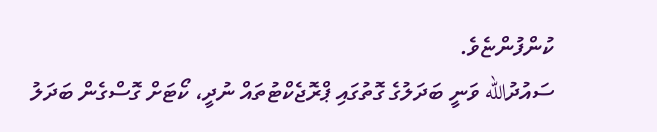ކުންފުންޏެވެ.
ސައުދުالله ވަނީ ބަދަލުގެ ގޮތުގައި ޕްރޮޖެކްޓުތައް ނުދީ، ކޯޓަށް ގޮސްގެން ބަދަލު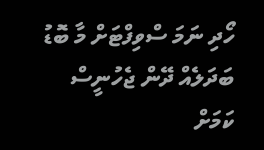ހޯދި ނަމަ ސްވިފްޓަށް މާ ބޮޑު ބަދަލެއް ދޭން ޖެހުނީސް ކަމަށް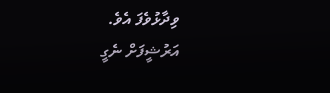ވިދާޅުވެފަ އެވެ.
އަރުޝީފަށް ނެގީ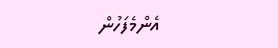އެންމެފަހުން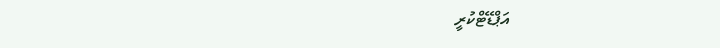އަޕްޑޭޓްކުރީ